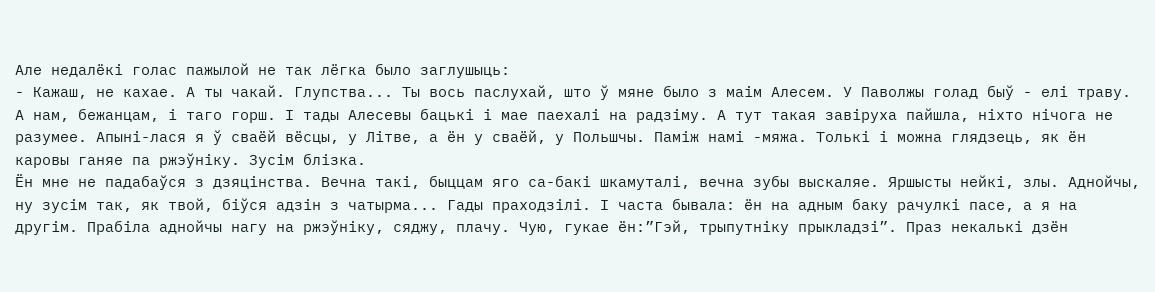Але недалёкі голас пажылой не так лёгка было заглушыць:
- Кажаш, не кахае. А ты чакай. Глупства... Ты вось паслухай, што ў мяне было з маім Алесем. У Паволжы голад быў - елі траву. А нам, бежанцам, і таго горш. І тады Алесевы бацькі і мае паехалі на радзіму. А тут такая завіруха пайшла, ніхто нічога не разумее. Апыні-лася я ў сваёй вёсцы, у Літве, а ён у сваёй, у Польшчы. Паміж намі -мяжа. Толькі і можна глядзець, як ён каровы ганяе па ржэўніку. Зусім блізка.
Ён мне не падабаўся з дзяцінства. Вечна такі, быццам яго са-бакі шкамуталі, вечна зубы выскаляе. Яршысты нейкі, злы. Аднойчы, ну зусім так, як твой, біўся адзін з чатырма... Гады праходзілі. І часта бывала: ён на адным баку рачулкі пасе, а я на другім. Прабіла аднойчы нагу на ржэўніку, сяджу, плачу. Чую, гукае ён:”Гэй, трыпутніку прыкладзі”. Праз некалькі дзён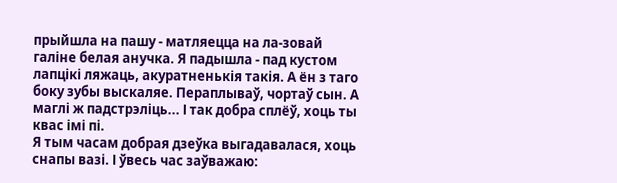прыйшла на пашу - матляецца на ла-зовай галіне белая анучка. Я падышла - пад кустом лапцікі ляжаць, акуратненькія такія. А ён з таго боку зубы выскаляе. Пераплываў, чортаў сын. А маглі ж падстрэліць... І так добра сплёў, хоць ты квас імі пі.
Я тым часам добрая дзеўка выгадавалася, хоць снапы вазі. І ўвесь час заўважаю: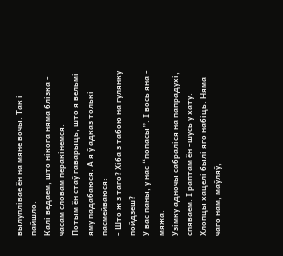вылуплівае ён на мяне вочы. Так і пайшло.
Калі ведаем, што нікога няма блізка - часам словам перакінемся.
Потым ён стаў гаварыць, што я вельмі яму падабаюся. А я ў адказ толькі пасмейваюся:
- Што ж з таго? Хіба з табою на гулянку пойдзеш?
У вас паны, у нас “попасы”. І вось яна - мяжа.
Узімку адночы сабраліся на папрадухі, спяваем. І раптам ён -шусь у хату.
Хлопцы хацелі былі яго набіць. Няма чаго нам, маўляў,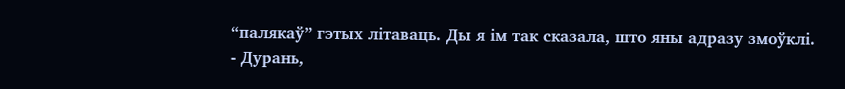“палякаў” гэтых літаваць. Ды я ім так сказала, што яны адразу змоўклі.
- Дурань,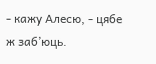- кажу Алесю, - цябе ж заб’юць.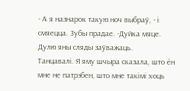- А я назнарок такую ноч выбраў, - і смяецца. Зубы прадае. -Дуйка мяце. Дулю яны сляды заўважаць.
Танцавалі. Я яму шчыра сказала, што ён мне не патрэбен, што мне такімі хоць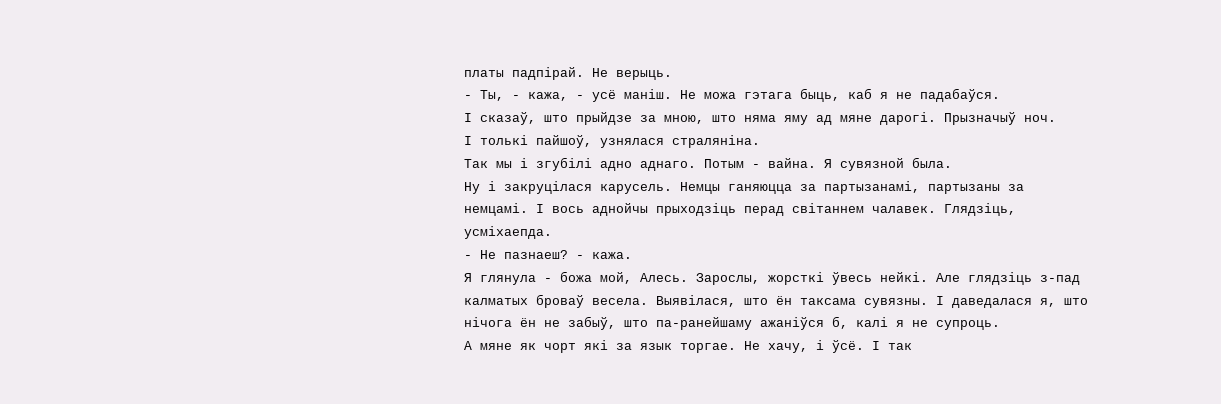платы падпірай. Не верыць.
- Ты, - кажа, - усё маніш. Не можа гэтага быць, каб я не падабаўся.
І сказаў, што прыйдзе за мною, што няма яму ад мяне дарогі. Прызначыў ноч.
І толькі пайшоў, узнялася страляніна.
Так мы і згубілі адно аднаго. Потым - вайна. Я сувязной была.
Ну і закруцілася карусель. Немцы ганяюцца за партызанамі, партызаны за немцамі. І вось аднойчы прыходзіць перад світаннем чалавек. Глядзіць, усміхаепда.
- Не пазнаеш? - кажа.
Я глянула - божа мой, Алесь. Зарослы, жорсткі ўвесь нейкі. Але глядзіць з-пад калматых броваў весела. Выявілася, што ён таксама сувязны. І даведалася я, што нічога ён не забыў, што па-ранейшаму ажаніўся б, калі я не супроць.
А мяне як чорт які за язык торгае. Не хачу, і ўсё. І так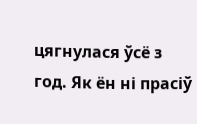цягнулася ўсё з год. Як ён ні прасіў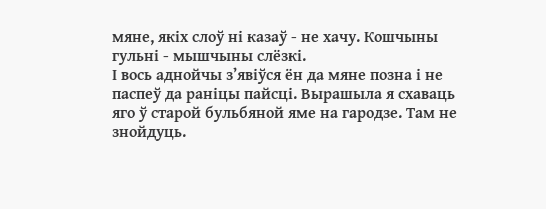мяне, якіх слоў ні казаў - не хачу. Кошчыны гульні - мышчыны слёзкі.
І вось аднойчы з’явіўся ён да мяне позна і не паспеў да раніцы пайсці. Вырашыла я схаваць яго ў старой бульбяной яме на гародзе. Там не знойдуць.